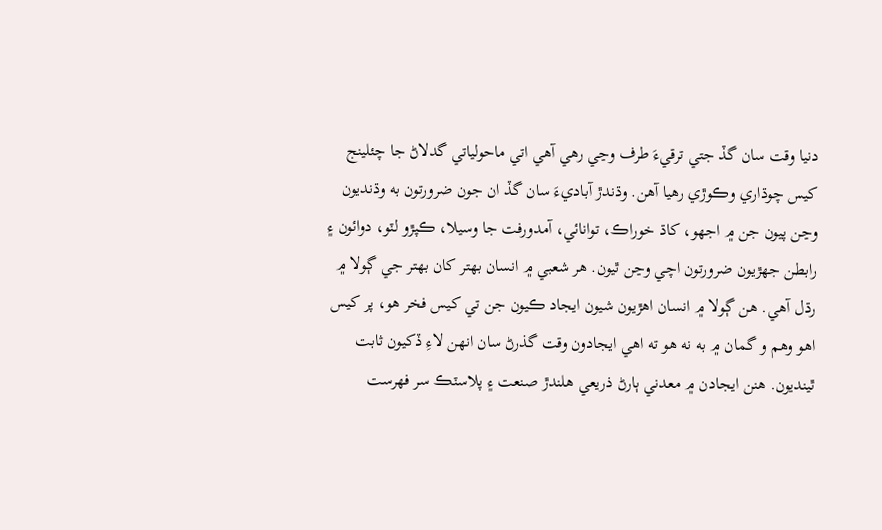دنيا وقت سان گڏ جتي ترقيءَ طرف وڃي رهي آھي اتي ماحولياتي گدلاڻ جا چئلينج کيس چوڌاري وڪوڙي رھيا آھن. وڌندڙ آباديءَ سان گڏ ان جون ضرورتون به وڌنديون وڃن پيون جن ۾ اجھو، کاڌ خوراڪ، توانائي، آمدورفت جا وسيلا، ڪپڙو لٽو، دوائون ۽ رابطن جھڙيون ضرورتون اچي وڃن ٿيون. ھر شعبي ۾ انسان بھتر کان بھتر جي ڳولا ۾ رڌل آهي. ھن ڳولا ۾ انسان اھڙيون شيون ايجاد ڪيون جن تي کيس فخر ھو، پر کيس اھو وھم و گمان ۾ به نه ھو ته اھي ايجادون وقت گذرڻ سان انهن لاءِ ڏکيون ثابت ٿينديون. ھنن ايجادن ۾ معدني ٻارڻ ذريعي ھلندڙ صنعت ۽ پلاسٽڪ سر فهرست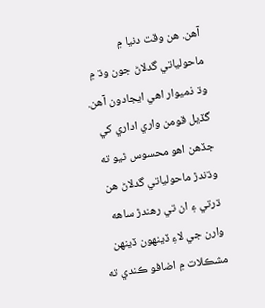آهن. ھن وقت دنيا ۾ ماحولياتي گدلاڻ جون وڌ ۾ وڌ ذميوار اھي ايجادون آھن. گڏيل قومن واري اداري کي جڏھن اھو محسوس ٿيو ته وڌندڙ ماحولياتي گدلاڻ ھن ڌرتي ۽ ان تي رھندڙ ساهه وارن جي لاءِ ڏينھون ڏينھن مشڪلات ۾ اضافو ڪندي ته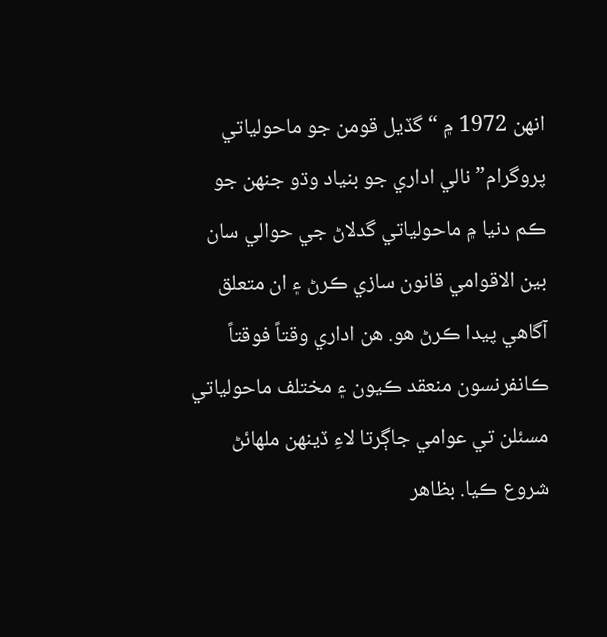انھن 1972 ۾ “گڏيل قومن جو ماحولياتي پروگرام” نالي اداري جو بنياد وڌو جنھن جو ڪم دنيا ۾ ماحولياتي گدلاڻ جي حوالي سان بين الاقوامي قانون سازي ڪرڻ ۽ ان متعلق آگاھي پيدا ڪرڻ ھو. ھن اداري وقتاً فوقتاً ڪانفرنسون منعقد ڪيون ۽ مختلف ماحولياتي مسئلن تي عوامي جاڳرتا لاءِ ڏينھن ملھائڻ شروع ڪيا. بظاهر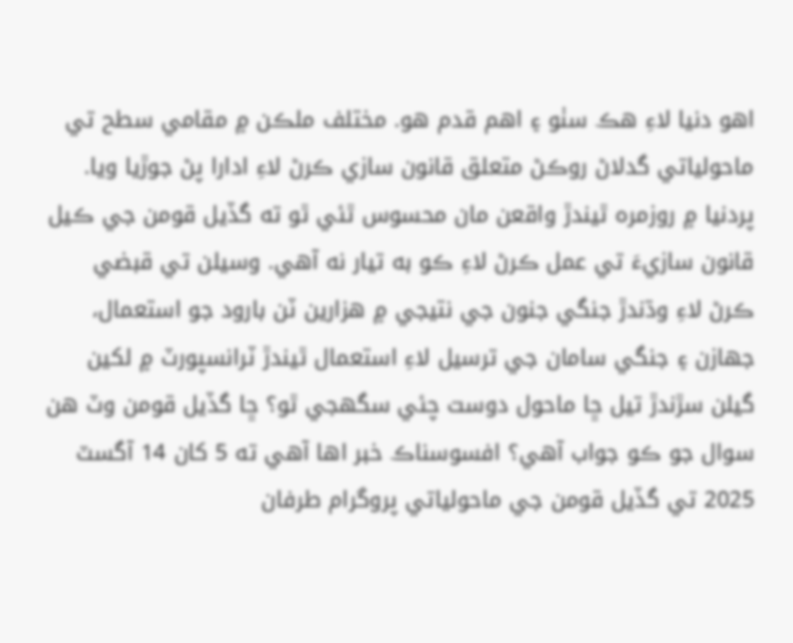اھو دنيا لاءِ ھڪ سٺو ۽ اھم قدم ھو. مختلف ملڪن ۾ مقامي سطح تي ماحولياتي گدلاڻ روڪڻ متعلق قانون سازي ڪرڻ لاءِ ادارا پڻ جوڙيا ويا. پردنيا ۾ روزمره ٿيندڙ واقعن مان محسوس ٿئي ٿو ته گڏيل قومن جي ڪيل قانون سازيءَ تي عمل ڪرڻ لاءِ ڪو به تيار نه آھي. وسيلن تي قبضي ڪرڻ لاءِ وڌندڙ جنگي جنون جي نتيجي ۾ ھزارين ٽن بارود جو استعمال، جھازن ۽ جنگي سامان جي ترسيل لاءِ استعمال ٿيندڙ ٽرانسپورٽ ۾ لکين گيلن سڙندڙ تيل ڇا ماحول دوست چئي سگھجي ٿو؟ ڇا گڏيل قومن وٽ ھن سوال جو ڪو جواب آھي؟ افسوسناڪ خبر اھا آھي ته 5 کان 14 آگسٽ 2025 تي گڏيل قومن جي ماحولياتي پروگرام طرفان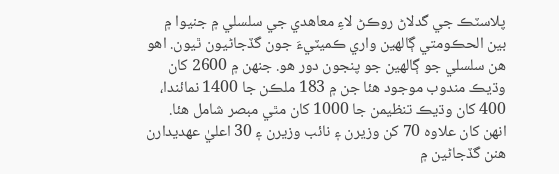پلاسٽڪ جي گدلاڻ روڪڻ لاءِ معاهدي جي سلسلي ۾ جنيوا ۾ بين الحڪومتي ڳالھين واري ڪميٽيءَ جون گڏجاڻيون ٿيون. اھو ھن سلسلي جو ڳالھين جو پنجون دور ھو. جنھن ۾ 2600 کان وڌيڪ مندوب موجود ھئا جن ۾ 183 ملڪن جا 1400 نمائندا، 400 کان وڌيڪ تنظيمن جا 1000 کان مٿي مبصر شامل ھئا. انھن کان علاوه 70 کن وزيرن ۽ نائب وزيرن ۽ 30 اعليٰ عھديدارن ھنن گڏجاڻين ۾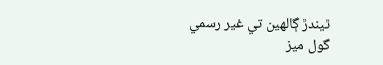ٿيندڙ ڳالھين تي غير رسمي گول ميز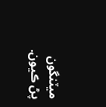ميٽنگون پڻ ڪيون.